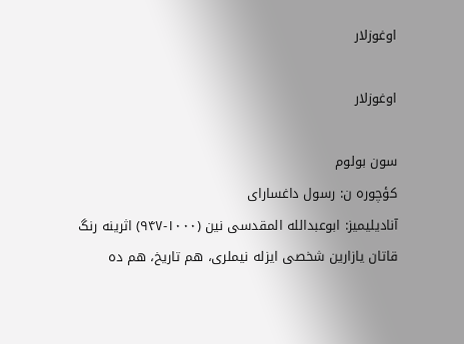اوغوزلار

اوغوزلار

سون بولوم
کؤچوره ن: رسول داغسارای
آنادیلیمیز: ابوعبدالله المقدسی نین (۱۰۰۰-۹۴۷) اثرینه رنگ قاتان یازارین شخصی ایزله نیملری، هم تاریخ، هم ده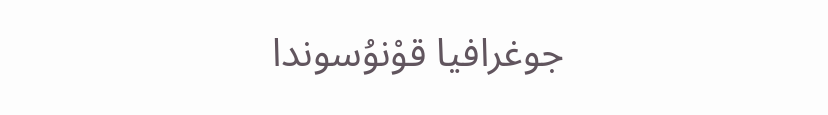جوغرافیا قوْنوُسوندا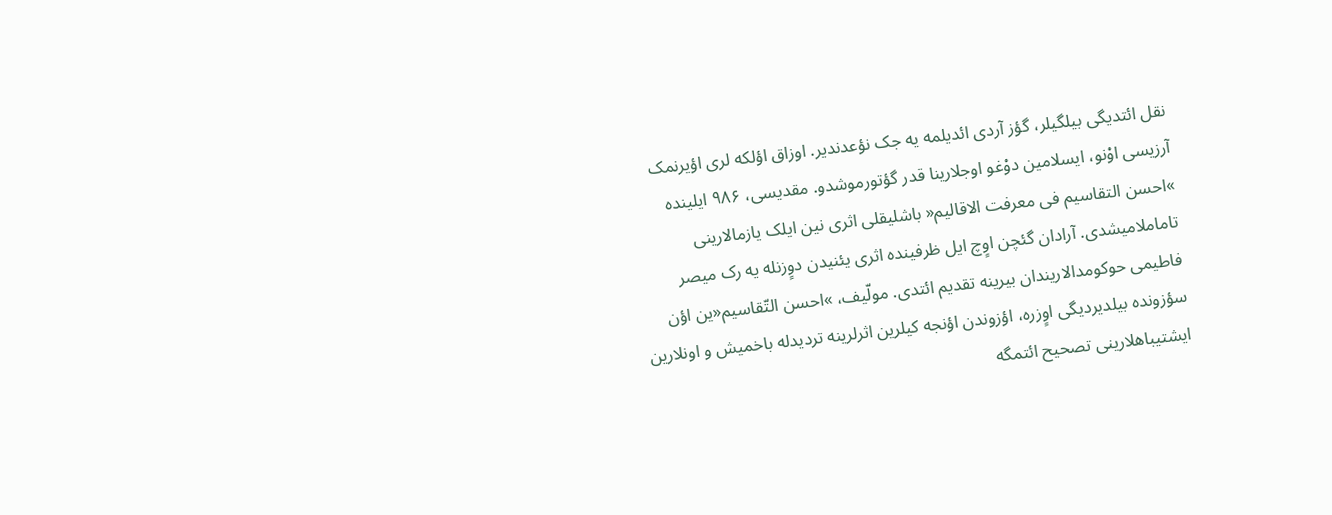نقل ائتدیگی بیلگیلر، گؤز آردی ائدیلمه یه جک نؤعدندیر. اوزاق اؤلکه لری اؤیرنمک آرزیسی اوْنو، ایسلامین دوْغو اوجلارینا قدر گؤتورموشدو. مقدیسی، ۹۸۶ ایلینده »احسن التقاسیم فی معرفت الاقالیم« باشلیقلی اثری نین ایلک یازمالارینی تاماملامیشدی. آرادان گئچن اوٍچ ایل ظرفینده اثری یئنیدن دوٍزنله یه رک میصر فاطیمی حوکومدالاریندان بیرینه تقدیم ائتدی. مولّیف، »احسن التّقاسیم«ین اؤن سؤزونده بیلدیردیگی اوٍزره، اؤزوندن اؤنجه کیلرین اثرلرینه تردیدله باخمیش و اونلارین ایشتیباهلارینی تصحیح ائتمگه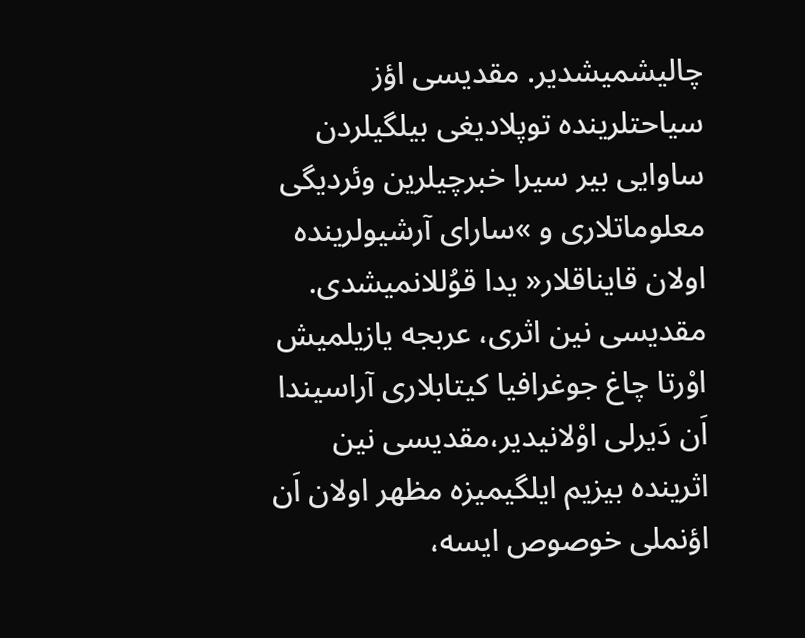چالیشمیشدیر. مقدیسی اؤز سیاحتلرینده توپلادیغی بیلگیلردن ساوایی بیر سیرا خبرچیلرین وئردیگی معلوماتلاری و »سارای آرشیولرینده اولان قایناقلار« یدا قوُللانمیشدی. مقدیسی نین اثری، عربجه یازیلمیش اوْرتا چاغ جوغرافیا کیتابلاری آراسیندا اَن دَیرلی اوْلانیدیر،مقدیسی نین اثرینده بیزیم ایلگیمیزه مظهر اولان اَن اؤنملی خوصوص ایسه،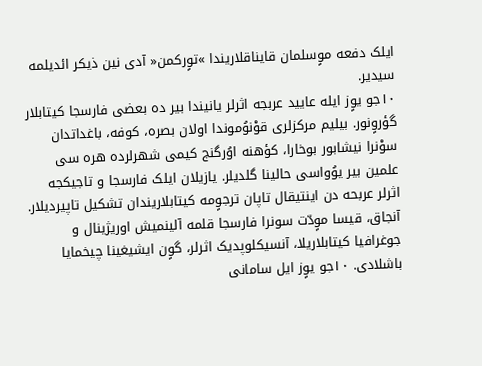ایلک دفعه موٍسلمان قایناقلاریندا »توٍرکمن« آدی نین ذیکر ائدیلمه سیدیر.
۱۰جو یوٍز ایله عایید عربجه اثرلر یانیندا بیر ده بعضی فارسجا کیتابلار گؤروٍنور. بیلیم مرکزلری قوْنوُموندا اولان بصره، کوفه، باغداتدان سوْنرا نیشابور بوخارا، کؤهنه اوُرگنج کیمی شهرلرده هره سی علمین بیر یوُواسی حالینا گلدیلر. یازیلان ایلک فارسجا و تاجیکجه اثرلر عربحه دن اینتیقال تاپان ترجوٍمه کیتابلاریندان تشکیل تاپیردیلار. آنجاق، قیسا موٍدّت سونرا فارسجا قلمه آلینمیش اوریژینال و جوغرافیا کیتابلاریلا، آنسیکلوپدیک اثرلر، گوٍن ایشیغینا چیخمایا باشلادی. ۱۰جو یوٍز ایل سامانی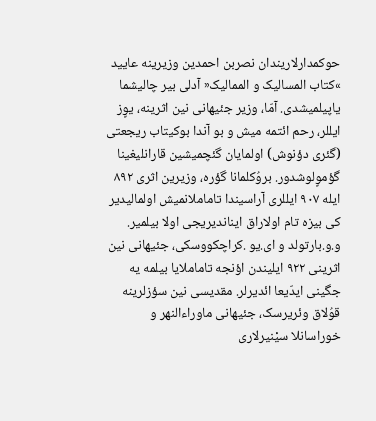حوکمدارلاریندان نصربن احمدین وزیرینه عایید »کتاب المسالیک و الممالیک« آدلی بیر چالیشما یاپیلمیشدی. آمّا، وزیر جئیهانی نین اثرینه، یوٍز ایللر، رحم ائتمه میش و بو آندا بوکیتاب ریجعتی (گئری دؤنوش) اولمایان گئچمیشین قارانلیغینا گؤموٍلوشدور. بروُکلمانا گؤره، وزیرین اثری ۸۹۲ ایله ۹۰۷ ایللری آراسیندا تاماملانمیش اولمالیدیر کی بیزه تام اولاراق ایناندیریجی اولا بیلمیر. و.و.بارتولد و ای.یو .کراچکووسکی، جئیهانی نین اثرینی ۹۲۲ ایلیندن اؤنجه تاماملایا بیلمه یه جگینی ایدّیعا ائدیرلر. مقدیسی نین سؤزلرینه قوُلاق وئریرسک، جئیهانی ماوراءالنهر و خوراسانلا سیْنیرلاری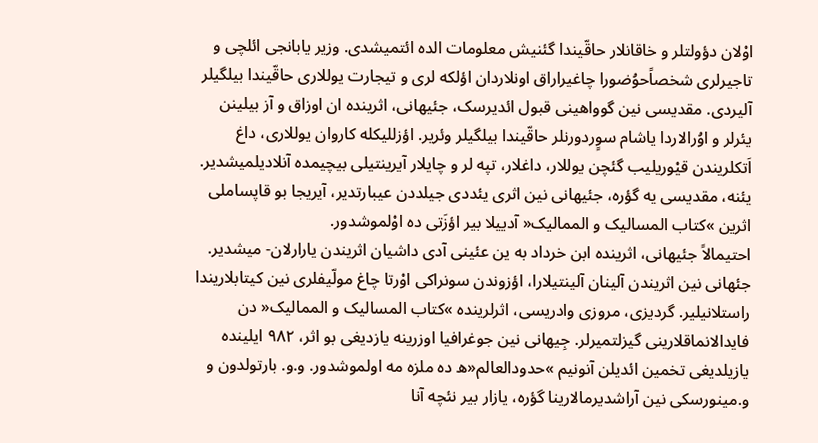اوْلان دؤولتلر و خاقانلار حاقّیندا گئنیش معلومات الده ائتمیشدی. وزیر یابانجی ائلچی و تاجیرلری شخصاًحوُضورا چاغیراراق اونلاردان اؤلکه لری و تیجارت یوللاری حاقّیندا بیلگیلر آلیردی. مقدیسی نین گوواهینی قبول ائدیرسک، جئیهانی، اثرینده ان اوزاق و آز بیلینن یئرلر و اوُرالاردا یاشام سوٍردورنلر حاقّیندا بیلگیلر وئریر. اؤزللیکله کاروان یوللاری، داغ اَتکلریندن قیْوریلیب گئچن یوللار، داغلار، ‌تپه لر و چایلار آیرینتیلی بیچیمده آنلادیلمیشدیر. یئنه، مقدیسی یه گؤره، جئیهانی نین اثری یئددی جیلددن عیبارتدیر، ‌آیریجا بو قاپساملی اثرین »کتاب المسالیک و الممالیک« آدییلا بیر اؤزَتی ده اوْلموشدور.
احتیمالاً جئیهانی، اثرینده ابن خرداد به ین عئینی آدی داشیان اثریندن یارارلان- میشدیر. جئهانی نین اثریندن آلینان آلینتیلارا، اؤزوندن سونراکی اوْرتا چاغ مولّیفلری نین کیتابلاریندا راستلانیلیر. گردیزی، مروزی وادریسی، ‌اثرلرینده »کتاب المسالیک و الممالیک« دن فایدالانماقلارینی گیزلتمیرلر. جِیهانی نین جوغرافیا اوزرینه یازدیغی بو اثر، ۹۸۲ ایلینده یازیلدیغی تخمین ائدیلن آنونیم »حدودالعالم«ه ده ملزه مه اولموشدور. و.و. بارتولدون و و.مینورسکی نین آراشدیرمالارینا گؤره، یازار بیر نئچه آنا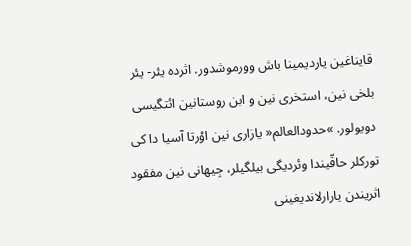قایناغین یاردیمینا باش وورموشدور. اثرده یئر- یئر بلخی نین، استخری نین و ابن روستانین ائتگیسی دویولور. »حدودالعالم« یازاری نین اوْرتا آسیا دا کی تورکلر حاقّیندا وئردیگی بیلگیلر، جِیهانی نین مفقود اثریندن یارارلاندیغینی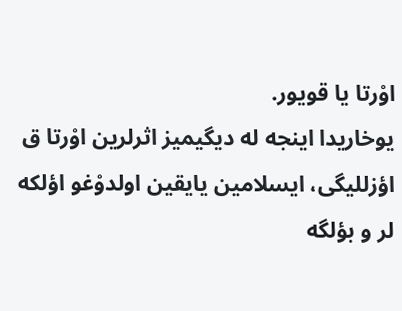اوْرتا یا قویور.
یوخاریدا اینجه له دیگیمیز اثرلرین اوْرتا ق اؤزللیگی، ایسلامین یایقین اولدوْغو اؤلکه لر و بؤلگه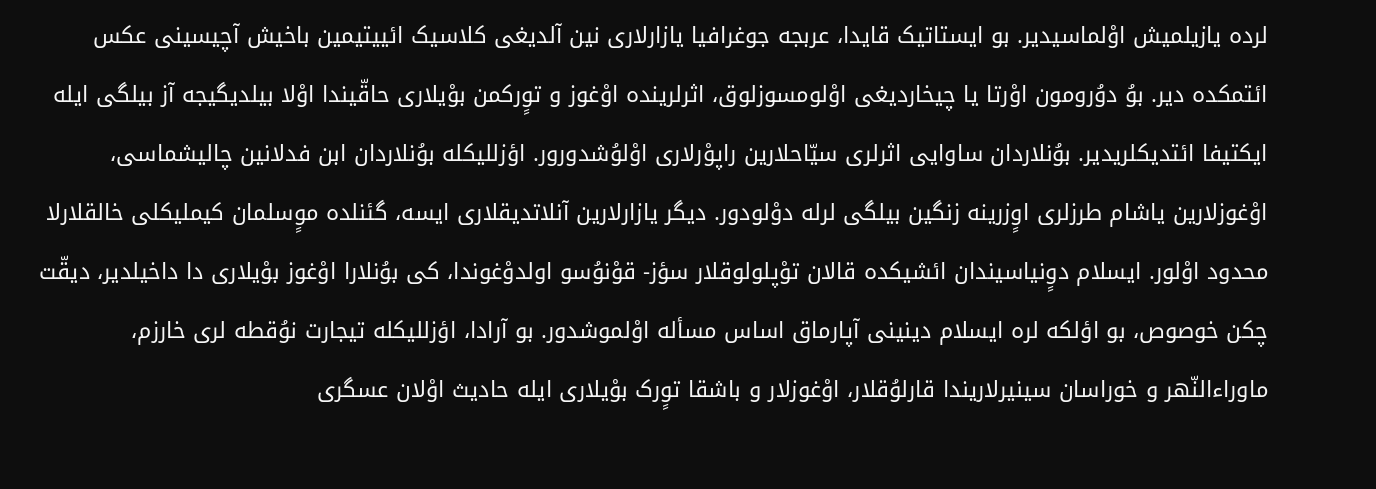لرده یازیلمیش اوْلماسیدیر. بو ایستاتیک قایدا، عربجه جوغرافیا یازارلاری نین آلدیغی کلاسیک ائییتیمین باخیش آچیسینی عکس ائتمکده دیر. بوُ دوُرومون اوْرتا یا چیخاردیغی اوْلومسوزلوق، اثرلرینده اوْغوز و توٍرکمن بوْیلاری حاقّیندا اوْلا بیلدیگیجه آز بیلگی ایله ایکتیفا ائتدیکلریدیر. بوُنلاردان ساوایی اثرلری سیّاحلارین راپوْرلاری اوْلوُشدورور. اؤزللیکله بوُنلاردان ابن فدلانین چالیشماسی، اوْغوزلارین یاشام طرزلری اوٍزرینه زنگین بیلگی لرله دوْلودور. دیگر یازارلارین آنلاتدیقلاری ایسه، گئنلده موٍسلمان کیملیکلی خالقلارلا محدود اوْلور. ایسلام دوٍنیاسیندان ائشیکده قالان توْپلولوقلار سؤز- قوْنوُسو اولدوْغوندا، کی بوُنلارا اوْغوز بوْیلاری دا داخیلدیر، دیقّت چکن خوصوص، بو اؤلکه لره ایسلام دینینی آپارماق اساس مسأله اوْلموشدور. بو آرادا، اؤزللیکله تیجارت نوُقطه لری خارزم، ماوراءالنّهر و خوراسان سینیرلاریندا قارلوُقلار، اوْغوزلار و باشقا توٍرک بوْیلاری ایله حادیث اوْلان عسگری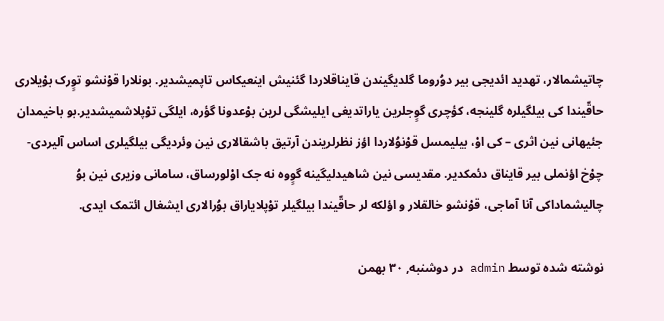چاتیشمالار، تهدید ائدیجی بیر دوُروما گلدیگیندن قایناقلاردا گئنیش اینعیکاس تاپمیشدیر. بونلارا قوْنشو توٍرک بوْیلاری حاقّیندا کی بیلگیلره گلینجه، کؤچری گوٍجلرین یاراتدیغی ایلیشگی لرین بوْعدونا گؤره، ایلگی توْپلاشمیشدیر.بو باخیمدان جئیهانی نین اثری – کی اوْ، بیلیمسل قوْنوُلاردا اؤز نظرلریندن آرتیق باشقالاری نین وئردیگی بیلگیلری اساس آلیردی- چوْخ اؤنملی بیر قایناق دئمکدیر. مقدیسی نین شاهیدلیگینه گوٍوه نه جک اوْلورساق، سامانی وزیری نین بوُ چالیشماداکی آنا آماجی، قوْنشو خالقلار و اؤلکه لر حاقّیندا بیلگیلر توْپلایاراق بوُرالاری ایشغال ائتمک ایدی.

نوشته شده توسط admin در دوشنبه, ۳۰ بهمن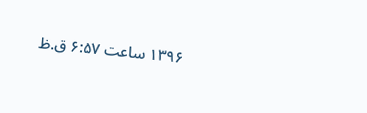۱۳۹۶ ساعت ۶:۵۷ ق.ظ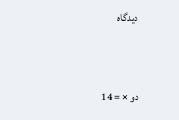دیدگاه


دو × = 14